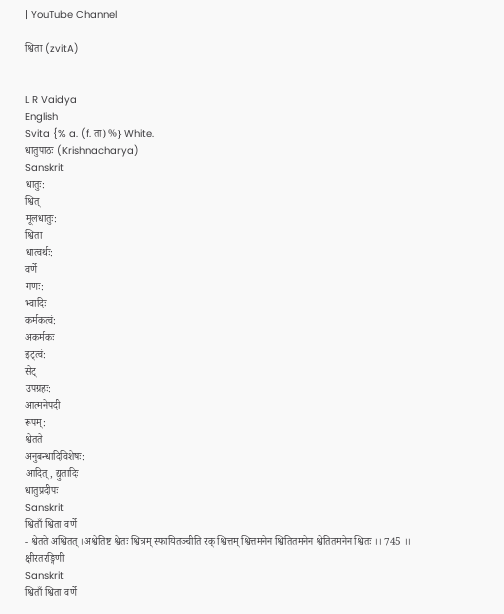| YouTube Channel

श्विता (zvitA)


L R Vaidya
English
Svita {% a. (f. ता) %} White.
धातुपाठः (Krishnacharya)
Sanskrit
धातुः:
श्वित्
मूलधातुः:
श्विता
धात्वर्थः:
वर्णे
गणः:
भ्वादिः
कर्मकत्वं:
अकर्मकः
इट्त्वं:
सेट्
उपग्रहः:
आत्मनेपदी
रूपम्:
श्वेतते
अनुबन्धादिविशेषः:
आदित्, द्युतादिः
धातुप्रदीपः
Sanskrit
श्विताँ श्विता वर्णे
- श्वेतते अश्वितत् ।अश्वेतिष्ट श्वेतः श्वित्रम् स्फायितञ्चीति रक् श्वित्तम् श्वित्तमनेन श्वितितमनेन श्वेतितमनेन श्वितः ।। 745 ।।
क्षीरतरङ्गिणी
Sanskrit
श्विताँ श्विता वर्णे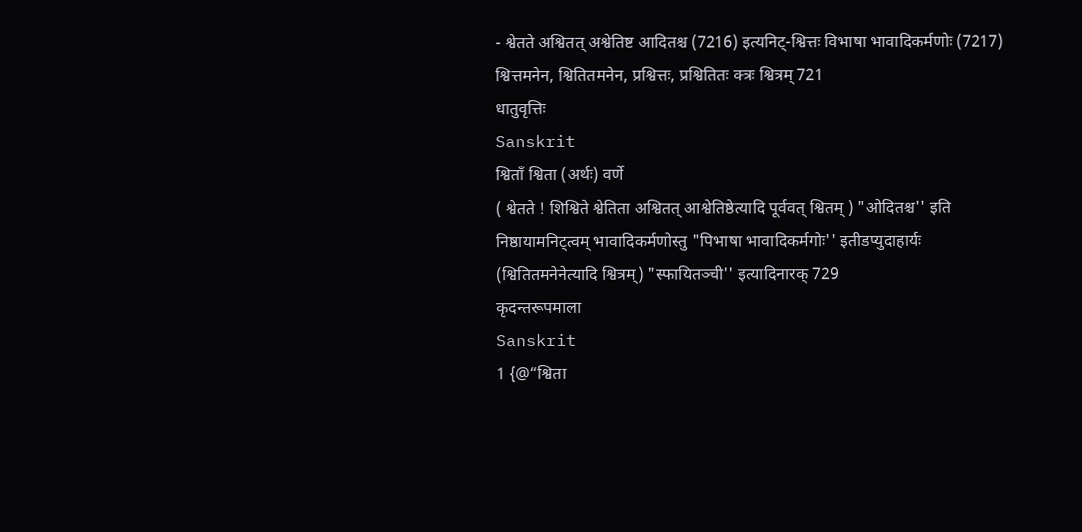- श्वेतते अश्वितत् अश्वेतिष्ट आदितश्च (7216) इत्यनिट्-श्वित्तः विभाषा भावादिकर्मणोः (7217) श्वित्तमनेन, श्वितितमनेन, प्रश्वित्तः, प्रश्वितितः क्त्रः श्वित्रम् 721
धातुवृत्तिः
Sanskrit
श्विताँ श्विता (अर्थः) वर्णे
( श्वेतते ! शिश्विते श्वेतिता अश्वितत् आश्वेतिष्ठेत्यादि पूर्ववत् श्वितम् ) "ओदितश्च'' इति निष्ठायामनिट्त्वम् भावादिकर्मणोस्तु "पिभाषा भावादिकर्मगोः'' इतीडप्युदाहार्यः (श्वितितमनेनेत्यादि श्वित्रम्) "स्फायितञ्ची'' इत्यादिनारक् 729
कृदन्तरूपमाला
Sanskrit
1 {@“श्विता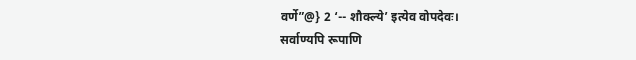वर्णे”@} 2 ‘-- शौक्ल्ये’ इत्येव वोपदेवः।
सर्वाण्यपि रूपाणि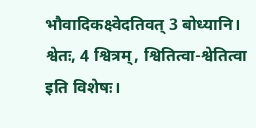भौवादिकक्ष्वेदतिवत् 3 बोध्यानि।
श्वेतः, 4 श्वित्रम्, श्वितित्वा-श्वेतित्वा इति विशेषः।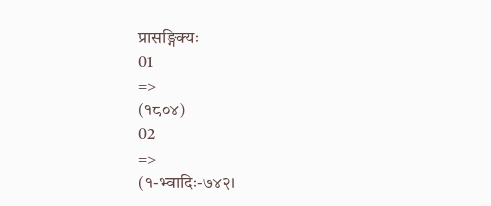प्रासङ्गिक्यः
01
=>
(१८०४)
02
=>
(१-भ्वादिः-७४२।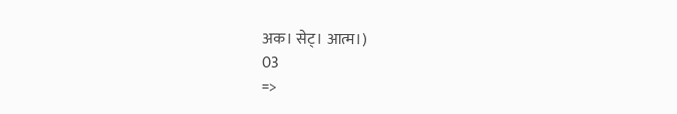अक। सेट्। आत्म।)
03
=>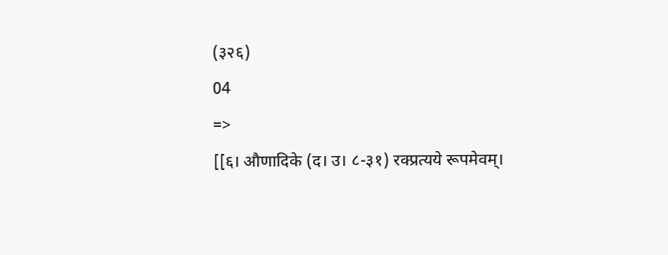(३२६)
04
=>
[[६। औणादिके (द। उ। ८-३१) रक्प्रत्यये रूपमेवम्।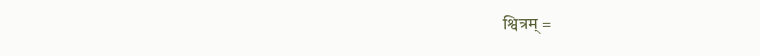श्वित्रम् =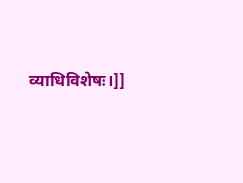व्याधिविशेषः।]]